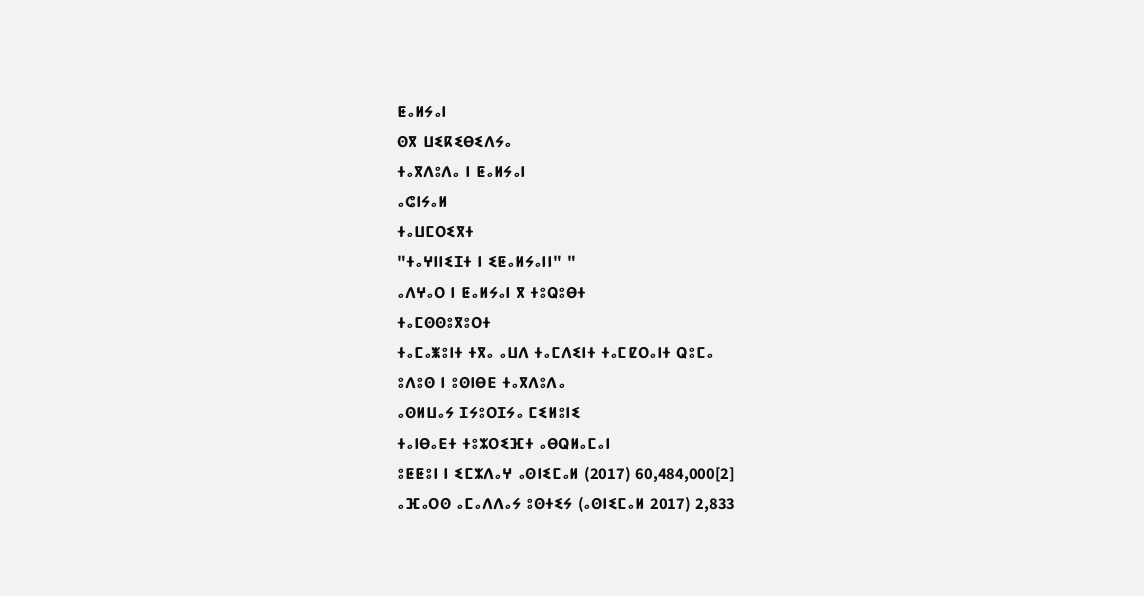ⵟⴰⵍⵢⴰⵏ
ⵙⴳ ⵡⵉⴽⵉⴱⵉⴷⵢⴰ
ⵜⴰⴳⴷⵓⴷⴰ ⵏ ⵟⴰⵍⵢⴰⵏ
ⴰⵛⵏⵢⴰⵍ
ⵜⴰⵡⵎⵔⵉⴳⵜ
"ⵜⴰⵖⵏⵏⵉⵊⵜ ⵏ ⵉⵟⴰⵍⵢⴰⵏⵏ" "
ⴰⴷⵖⴰⵔ ⵏ ⵟⴰⵍⵢⴰⵏ ⴳ ⵜⵓⵕⵓⴱⵜ
ⵜⴰⵎⵙⵙⵓⴳⵓⵔⵜ
ⵜⴰⵎⴰⵥⵓⵏⵜ ⵜⴳⴰ ⴰⵡⴷ ⵜⴰⵎⴷⵉⵏⵜ ⵜⴰⵎⵇⵔⴰⵏⵜ ⵕⵓⵎⴰ
ⵓⴷⵓⵙ ⵏ ⵓⵙⵏⴱⴹ ⵜⴰⴳⴷⵓⴷⴰ
ⴰⵙⵍⵡⴰⵢ ⵊⵢⵓⵔⵊⵢⴰ ⵎⵉⵍⵓⵏⵉ
ⵜⴰⵏⴱⴰⴹⵜ ⵜⵓⵣⵔⵉⴼⵜ ⴰⴱⵕⵍⴰⵎⴰⵏ
ⵓⵟⵟⵓⵏ ⵏ ⵉⵎⵣⴷⴰⵖ ⴰⵙⵏⵉⵎⴰⵍ (2017) 60,484,000[2]
ⴰⴼⴰⵔⵙ ⴰⵎⴰⴷⴷⴰⵢ ⵓⵙⵜⵉⵢ (ⴰⵙⵏⵉⵎⴰⵍ 2017) 2,833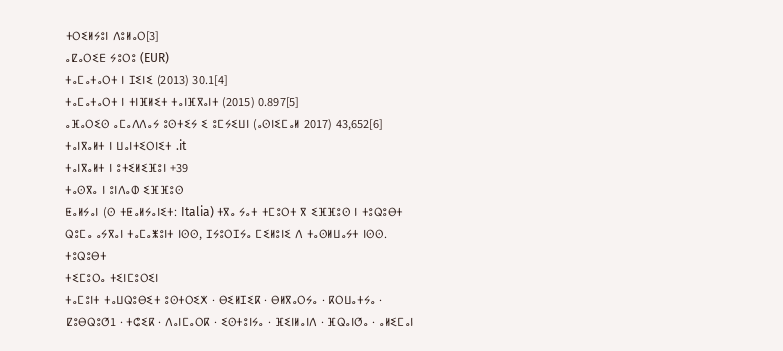ⵜⵔⵉⵍⵢⵓⵏ ⴷⵓⵍⴰⵔ[3]
ⴰⵇⴰⵔⵉⴹ ⵢⵓⵔⵓ (EUR)
ⵜⴰⵎⴰⵜⴰⵔⵜ ⵏ ⵊⵉⵏⵉ (2013) 30.1[4]
ⵜⴰⵎⴰⵜⴰⵔⵜ ⵏ ⵜⵏⴼⵍⵉⵜ ⵜⴰⵏⴼⴳⴰⵏⵜ (2015) 0.897[5]
ⴰⴼⴰⵔⵉⵙ ⴰⵎⴰⴷⴷⴰⵢ ⵓⵙⵜⵉⵢ ⵉ ⵓⵎⵢⵉⵡⵏ (ⴰⵙⵏⵉⵎⴰⵍ 2017) 43,652[6]
ⵜⴰⵏⴳⴰⵍⵜ ⵏ ⵡⴰⵏⵜⵉⵔⵏⵉⵜ .it
ⵜⴰⵏⴳⴰⵍⵜ ⵏ ⵓⵜⵉⵍⵉⴼⵓⵏ +39
ⵜⴰⵙⴳⴰ ⵏ ⵓⵏⴷⴰⵀ ⵉⴼⴼⵓⵙ
ⵟⴰⵍⵢⴰⵏ (ⵙ ⵜⵟⴰⵍⵢⴰⵏⵉⵜ: Italia) ⵜⴳⴰ ⵢⴰⵜ ⵜⵎⵓⵔⵜ ⴳ ⵉⴼⴼⵓⵙ ⵏ ⵜⵓⵕⵓⴱⵜ ⵕⵓⵎⴰ ⴰⵢⴳⴰⵏ ⵜⴰⵎⴰⵥⵓⵏⵜ ⵏⵙⵙ, ⵊⵢⵓⵔⵊⵢⴰ ⵎⵉⵍⵓⵏⵉ ⴷ ⵜⴰⵙⵍⵡⴰⵢⵜ ⵏⵙⵙ.
ⵜⵓⵕⵓⴱⵜ
ⵜⵉⵎⵓⵔⴰ ⵜⵉⵏⵎⵓⵔⵉⵏ
ⵜⴰⵎⵓⵏⵜ ⵜⴰⵡⵕⵓⴱⵉⵜ ⵓⵙⵜⵔⵉⵅ · ⴱⵉⵍⵊⵉⴽ · ⴱⵍⴳⴰⵔⵢⴰ · ⴽⵔⵡⴰⵜⵢⴰ · ⵇⵓⴱⵕⵓⵚ1 · ⵜⵛⵉⴽ · ⴷⴰⵏⵎⴰⵔⴽ · ⵉⵙⵜⵓⵏⵢⴰ · ⴼⵉⵏⵍⴰⵏⴷ · ⴼⵕⴰⵏⵚⴰ · ⴰⵍⵉⵎⴰⵏ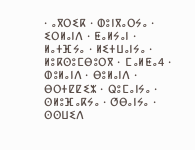· ⴰⴳⵔⵉⴽ · ⵀⵓⵏⴳⴰⵔⵢⴰ · ⵉⵔⵍⴰⵏⴷ · ⵟⴰⵍⵢⴰⵏ · ⵍⴰⵜⴼⵢⴰ · ⵍⵉⵜⵡⴰⵏⵢⴰ · ⵍⵓⴽⵙⵓⵎⴱⵓⵔⴳ · ⵎⴰⵍⵟⴰ4 · ⵀⵓⵍⴰⵏⴷ · ⴱⵓⵍⴰⵏⴷ · ⴱⵔⵜⵇⵇⵉⵣ · ⵕⵓⵎⴰⵏⵢⴰ · ⵙⵍⵓⴼⴰⴽⵢⴰ · ⵚⴱⴰⵏⵢⴰ · ⵙⵙⵡⵉⴷ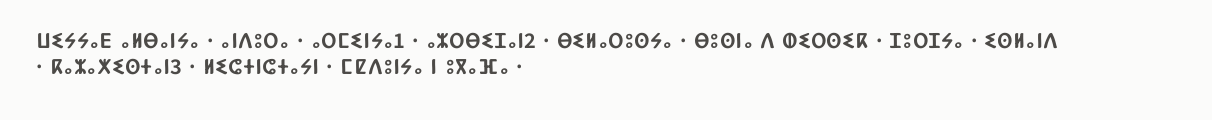ⵡⵉⵢⵢⴰⴹ ⴰⵍⴱⴰⵏⵢⴰ · ⴰⵏⴷⵓⵔⴰ · ⴰⵔⵎⵉⵏⵢⴰ1 · ⴰⵣⵔⴱⵉⵊⴰⵏ2 · ⴱⵉⵍⴰⵔⵓⵙⵢⴰ · ⴱⵓⵙⵏⴰ ⴷ ⵀⵉⵔⵙⵉⴽ · ⵊⵓⵔⵊⵢⴰ · ⵉⵙⵍⴰⵏⴷ · ⴽⴰⵣⴰⵅⵉⵙⵜⴰⵏ3 · ⵍⵉⵛⵜⵏⵛⵜⴰⵢⵏ · ⵎⵇⴷⵓⵏⵢⴰ ⵏ ⵓⴳⴰⴼⴰ ·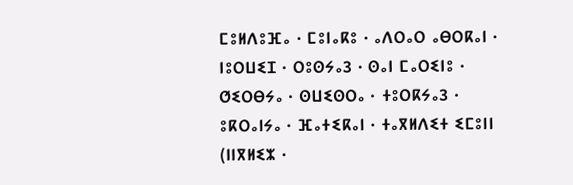ⵎⵓⵍⴷⵓⴼⴰ · ⵎⵓⵏⴰⴽⵓ · ⴰⴷⵔⴰⵔ ⴰⴱⵔⴽⴰⵏ · ⵏⵓⵔⵡⵉⵊ · ⵔⵓⵙⵢⴰ3 · ⵙⴰⵏ ⵎⴰⵔⵉⵏⵓ · ⵚⵉⵔⴱⵢⴰ · ⵙⵡⵉⵙⵔⴰ · ⵜⵓⵔⴽⵢⴰ3 · ⵓⴽⵔⴰⵏⵢⴰ · ⴼⴰⵜⵉⴽⴰⵏ · ⵜⴰⴳⵍⴷⵉⵜ ⵉⵎⵓⵏⵏ (ⵏⵏⴳⵍⵉⵣ ·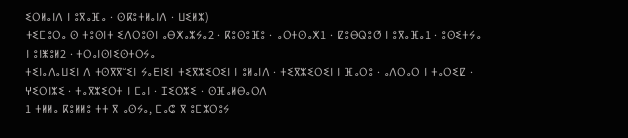ⵉⵔⵍⴰⵏⴷ ⵏ ⵓⴳⴰⴼⴰ · ⵙⴽⵓⵜⵍⴰⵏⴷ · ⵡⵉⵍⵣ)
ⵜⵉⵎⵓⵔⴰ ⵙ ⵜⵓⵙⵏⵜ ⵉⴷⵔⵓⵙⵏ ⴰⴱⵅⴰⵣⵢⴰ2 · ⴽⵓⵙⵓⴼⵓ · ⴰⵔⵜⵙⴰⵅ1 · ⵇⵓⴱⵕⵓⵚ ⵏ ⵓⴳⴰⴼⴰ1 · ⵓⵙⵉⵜⵢⴰ ⵏ ⵓⵏⵥⵓⵍ2 · ⵜⵔⴰⵏⵙⵏⵉⵙⵜⵔⵢⴰ
ⵜⵉⵏⴰⴷⴰⵡⵉⵏ ⴷ ⵜⵙⴳⴳⵯⵉⵏ ⵢⴰⴹⵏⵉⵏ ⵜⵉⴳⵣⵉⵔⵉⵏ ⵏ ⵓⵍⴰⵏⴷ · ⵜⵉⴳⵣⵉⵔⵉⵏ ⵏ ⴼⴰⵔⵓ · ⴰⴷⵔⴰⵔ ⵏ ⵜⴰⵔⵉⵇ · ⵖⵉⵔⵏⵣⵉ · ⵜⴰⴳⵣⵉⵔⵜ ⵏ ⵎⴰⵏ · ⵊⵉⵔⵣⵉ · ⵙⴼⴰⵍⴱⴰⵔⴷ
1 ⵜⵍⵍⴰ ⴽⵓⵍⵍⵓ ⵜⵜ ⴳ ⴰⵙⵢⴰ, ⵎⴰⵛ ⴳ ⵓⵎⵣⵔⵓⵢ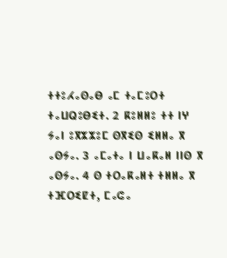ⵜⵜⵓⵃⴰⵙⴰⴱ ⴰⵎ ⵜⴰⵎⵓⵔⵜ ⵜⴰⵡⵕⵓⴱⵉⵜ. 2 ⴽⵓⵍⵍⵓ ⵜⵜ ⵏⵖ ⵢⴰⵏ ⵓⴳⵣⵣⵓⵎ ⵙⴳⵉⵙ ⵉⵍⵍⴰ ⴳ ⴰⵙⵢⴰ. 3 ⴰⵎⴰⵜⴰ ⵏ ⵡⴰⴽⴰⵍ ⵏⵏⵙ ⴳ ⴰⵙⵢⴰ. 4 ⵙ ⵜⵔⴰⴽⴰⵍⵜ ⵜⵍⵍⴰ ⴳ ⵜⴼⵔⵉⵇⵜ, ⵎⴰⵛⴰ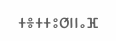ⵜⴻⵜⵜⵓⵚⵏⵏⴰⴼ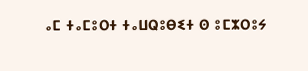ⴰⵎ ⵜⴰⵎⵓⵔⵜ ⵜⴰⵡⵕⵓⴱⵉⵜ ⵙ ⵓⵎⵣⵔⵓⵢ